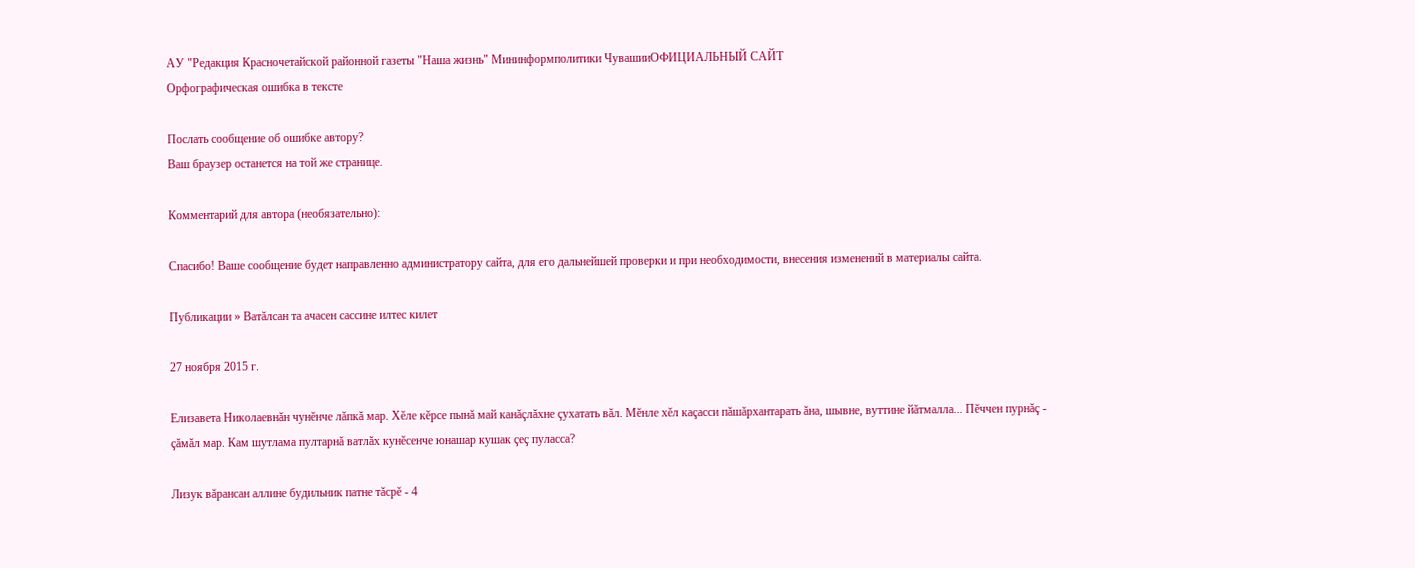АУ "Редакция Красночетайской районной газеты "Наша жизнь" Мининформполитики ЧувашииОФИЦИАЛЬНЫЙ САЙТ
Орфографическая ошибка в тексте

Послать сообщение об ошибке автору?
Ваш браузер останется на той же странице.

Комментарий для автора (необязательно):

Спасибо! Ваше сообщение будет направленно администратору сайта, для его дальнейшей проверки и при необходимости, внесения изменений в материалы сайта.

Публикации » Ватăлсан та ачасен сассине илтес килет

27 ноября 2015 г.

Елизавета Николаевнăн чунĕнче лăпкă мар. Хĕле кĕрсе пынă май канăçлăхне çухатать вăл. Мĕнле хĕл каçасси пăшăрхантарать ăна, шывне, вуттине йăтмалла... Пĕччен пурнăç - çăмăл мар. Кам шутлама пултарнă ватлăх кунĕсенче юнашар кушак çеç пуласса?

Лизук вăрансан аллине будильник патне тăсрĕ - 4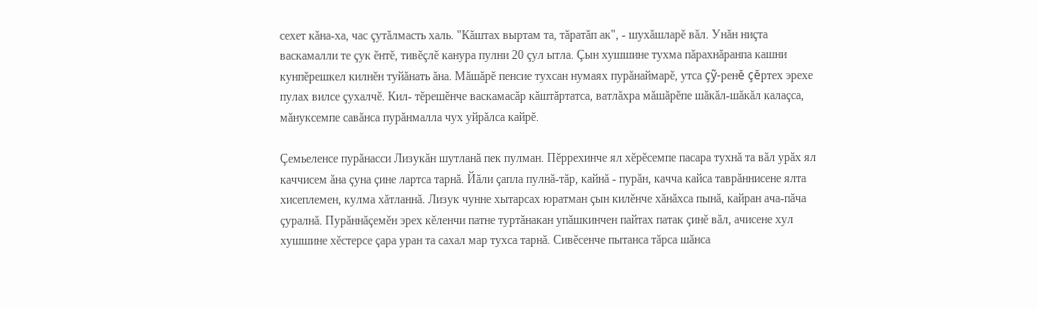сехет кăна-ха, час çутăлмасть халь. "Кăштах выртам та, тăратăп ак", - шухăшларĕ вăл. Унăн ниçта васкамалли те çук ĕнтĕ, тивĕçлĕ канура пулни 20 çул ытла. Çын хушшине тухма пăрахнăранпа кашни кунпĕрешкел килнĕн туйăнать ăна. Мăшăрĕ пенсие тухсан нумаях пурăнаймарĕ, утса çỹ-ренĕ çĕртех эрехе пулах вилсе çухалчĕ. Кил- тĕрешĕнче васкамасăр кăштăртатса, ватлăхра мăшăрĕпе шăкăл-шăкăл калаçса, мăнуксемпе савăнса пурăнмалла чух уйрăлса кайрĕ.

Çемьеленсе пурăнасси Лизукăн шутланă пек пулман. Пĕррехинче ял хĕрĕсемпе пасара тухнă та вăл урăх ял каччисем ăна çуна çине лартса тарнă. Йăли çапла пулнă-тăр, кайнă - пурăн, качча кайса таврăннисене ялта хисеплемен, кулма хăтланнă. Лизук чунне хытарсах юратман çын килĕнче хăнăхса пынă, кайран ача-пăча çуралнă. Пурăннăçемĕн эрех кĕленчи патне туртăнакан упăшкинчен пайтах патак çинĕ вăл, ачисене хул хушшине хĕстерсе çара уран та сахал мар тухса тарнă. Сивĕсенче пытанса тăрса шăнса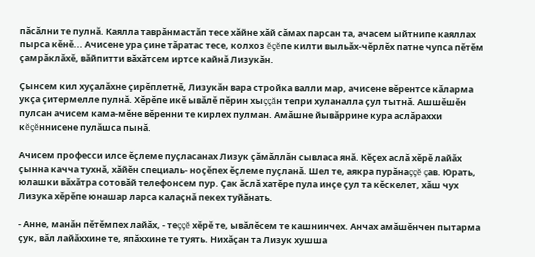пăсăлни те пулнă. Каялла таврăнмастăп тесе хăйне хăй сăмах парсан та, ачасем ыйтнипе каяллах пырса кĕнĕ... Ачисене ура çине тăратас тесе, колхоз ĕçĕпе килти выльăх-чĕрлĕх патне чупса пĕтĕм çамрăклăхĕ, вăйпитти вăхăтсем иртсе кайнă Лизукăн.

Çынсем кил хуçалăхне çирĕплетнĕ, Лизукăн вара стройка валли мар, ачисене вĕрентсе кăларма укçа çитермелле пулнă. Хĕрĕпе икĕ ывăлĕ пĕрин хыççăн тепри хуланалла çул тытнă. Ашшĕшĕн пулсан ачисем кама-мĕне вĕренни те кирлех пулман. Амăшне йывăррине кура аслăраххи кĕçĕннисене пулăшса пынă.

Ачисем професси илсе ĕçлеме пуçласанах Лизук çăмăллăн сывласа янă. Кĕçех аслă хĕрĕ лайăх çынна качча тухнă, хăйĕн специаль- ноçĕпех ĕçлеме пуçланă. Шел те, аякра пурăнаççĕ çав. Юрать, юлашки вăхăтра сотовăй телефонсем пур. Çак ăслă хатĕре пула инçе çул та кĕскелет, хăш чух Лизука хĕрĕпе юнашар ларса калаçнă пекех туйăнать.

- Анне, манăн пĕтĕмпех лайăх, - теççĕ хĕрĕ те, ывăлĕсем те кашнинчех. Анчах амăшĕнчен пытарма çук, вăл лайăххине те, япăххине те туять. Нихăçан та Лизук хушша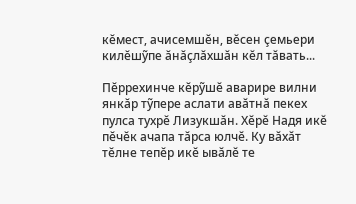кĕмест, ачисемшĕн, вĕсен çемьери килĕшỹпе ăнăçлăхшăн кĕл тăвать...

Пĕррехинче кĕрỹшĕ аварире вилни янкăр тỹпере аслати авăтнă пекех пулса тухрĕ Лизукшăн. Хĕрĕ Надя икĕ пĕчĕк ачапа тăрса юлчĕ. Ку вăхăт тĕлне тепĕр икĕ ывăлĕ те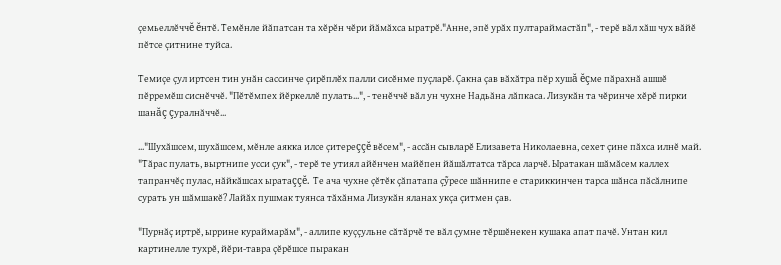çемьеллĕччĕ ĕнтĕ. Темĕнле йăпатсан та хĕрĕн чĕри йăмăхса ыратрĕ."Анне, эпĕ урăх пултараймастăп", - терĕ вăл хăш чух вăйĕ пĕтсе çитнине туйса.

Темиçе çул иртсен тин унăн сассинче çирĕплĕх палли сисĕнме пуçларĕ. Çакна çав вăхăтра пĕр хушă ĕçме пăрахнă ашшĕ пĕрремĕш сиснĕччĕ. "Пĕтĕмпех йĕркеллĕ пулать...", - тенĕччĕ вăл ун чухне Надьăна лăпкаса. Лизукăн та чĕринче хĕрĕ пирки шанăç çуралнăччĕ...

..."Шухăшсем, шухăшсем, мĕнле аякка илсе çитереççĕ вĕсем", - ассăн сывларĕ Елизавета Николаевна, сехет çине пăхса илнĕ май. "Тăрас пулать, выртнипе усси çук", - терĕ те утиял айĕнчен майĕпен йăшăлтатса тăрса ларчĕ. Ыратакан шăмăсем каллех тапранчĕç пулас, нăйкăшсах ыратаççĕ. Те ача чухне çĕтĕк çăпатапа çỹресе шăннипе е стариккинчен тарса шăнса пăсăлнипе сурать ун шăмшакĕ? Лайăх пушмак туянса тăхăнма Лизукăн яланах укçа çитмен çав.

"Пурнăç иртрĕ, ыррине кураймарăм", - аллипе куççульне сăтăрчĕ те вăл çумне тĕршĕнекен кушака апат пачĕ. Унтан кил картинелле тухрĕ, йĕри-тавра çĕрĕшсе пыракан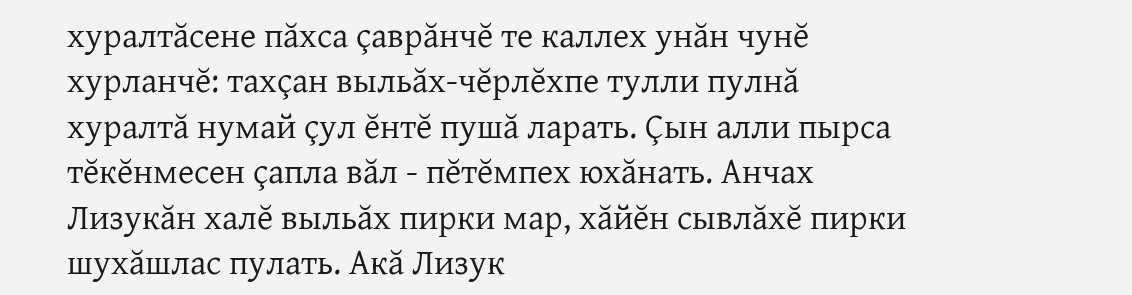хуралтăсене пăхса çаврăнчĕ те каллех унăн чунĕ хурланчĕ: тахçан выльăх-чĕрлĕхпе тулли пулнă хуралтă нумай çул ĕнтĕ пушă ларать. Çын алли пырса тĕкĕнмесен çапла вăл - пĕтĕмпех юхăнать. Анчах Лизукăн халĕ выльăх пирки мар, хăйĕн сывлăхĕ пирки шухăшлас пулать. Акă Лизук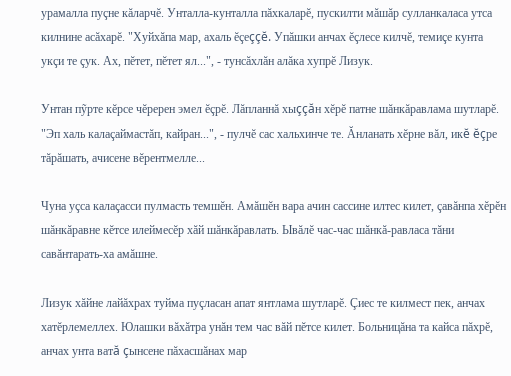урамалла пуçне кăларчĕ. Унталла-кунталла пăхкаларĕ, пускилти мăшăр сулланкаласа утса килнине асăхарĕ. "Хуйхăпа мар, ахаль ĕçеççĕ. Упăшки анчах ĕçлесе килчĕ, темиçе кунта укçи те çук. Ах, пĕтет, пĕтет ял...", - тунсăхлăн алăка хупрĕ Лизук.

Унтан пỹрте кĕрсе чĕререн эмел ĕçрĕ. Лăпланнă хыççăн хĕрĕ патне шăнкăравлама шутларĕ. "Эп халь калаçаймастăп, кайран...", - пулчĕ сас хальхинче те. Ăнланать хĕрне вăл, икĕ ĕçре тăрăшать, ачисене вĕрентмелле...

Чуна уçса калаçасси пулмасть темшĕн. Амăшĕн вара ачин сассине илтес килет, çавăнпа хĕрĕн шăнкăравне кĕтсе илеймесĕр хăй шăнкăравлать. Ывăлĕ час-час шăнкă-равласа тăни савăнтарать-ха амăшне.

Лизук хăйне лайăхрах туйма пуçласан апат янтлама шутларĕ. Çиес те килмест пек, анчах хатĕрлемеллех. Юлашки вăхăтра унăн тем час вăй пĕтсе килет. Больницăна та кайса пăхрĕ, анчах унта ватă çынсене пăхасшăнах мар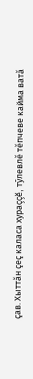çав. Хыттăн çеç каласа хураççĕ, тỹлевлĕ тĕпчеве кайма ватă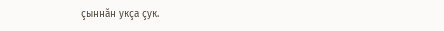çыннăн укçа çук.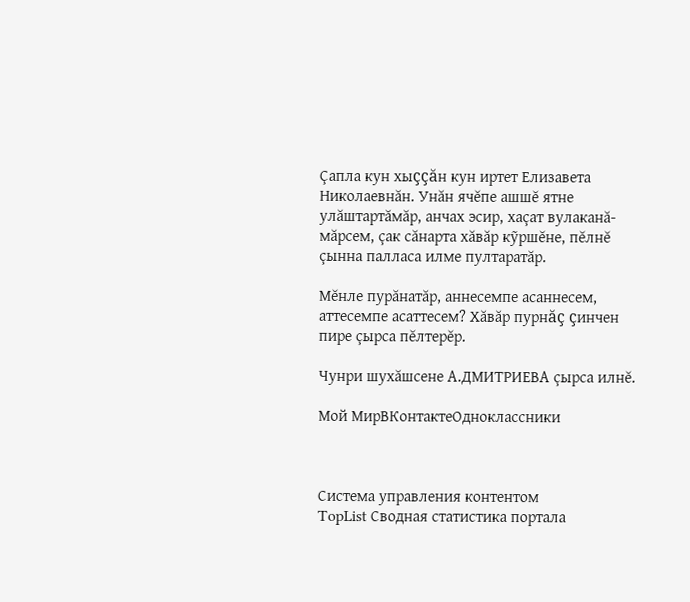Çапла кун хыççăн кун иртет Елизавета Николаевнăн. Унăн ячĕпе ашшĕ ятне улăштартăмăр, анчах эсир, хаçат вулаканă-мăрсем, çак сăнарта хăвăр кỹршĕне, пĕлнĕ çынна палласа илме пултаратăр.

Мĕнле пурăнатăр, аннесемпе асаннесем, аттесемпе асаттесем? Хăвăр пурнăç çинчен пире çырса пĕлтерĕр.

Чунри шухăшсене А.ДМИТРИЕВА çырса илнĕ.

Мой МирВКонтактеОдноклассники



Система управления контентом
TopList Сводная статистика портала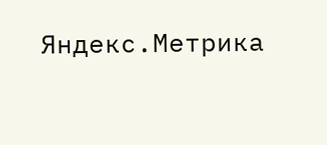Яндекс.Метрика